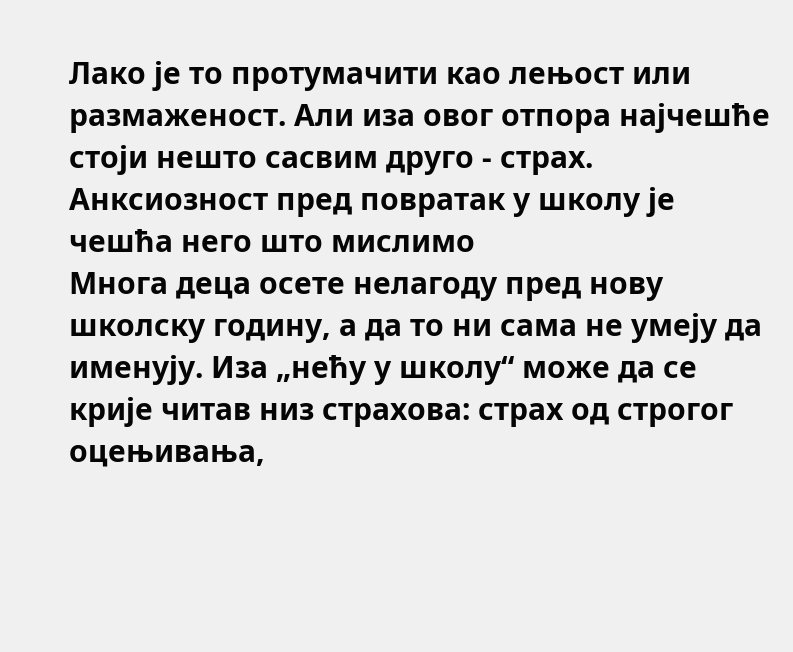Лако је то протумачити као лењост или размаженост. Али иза овог отпора најчешће стоји нешто сасвим друго - страх.
Анксиозност пред повратак у школу је чешћа него што мислимо
Многа деца осете нелагоду пред нову школску годину, а да то ни сама не умеју да именују. Иза „нећу у школу“ може да се крије читав низ страхова: страх од строгог оцењивања,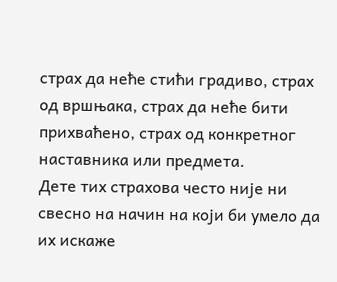страх да неће стићи градиво, страх од вршњака, страх да неће бити прихваћено, страх од конкретног наставника или предмета.
Дете тих страхова често није ни свесно на начин на који би умело да их искаже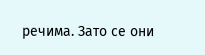речима. Зато се они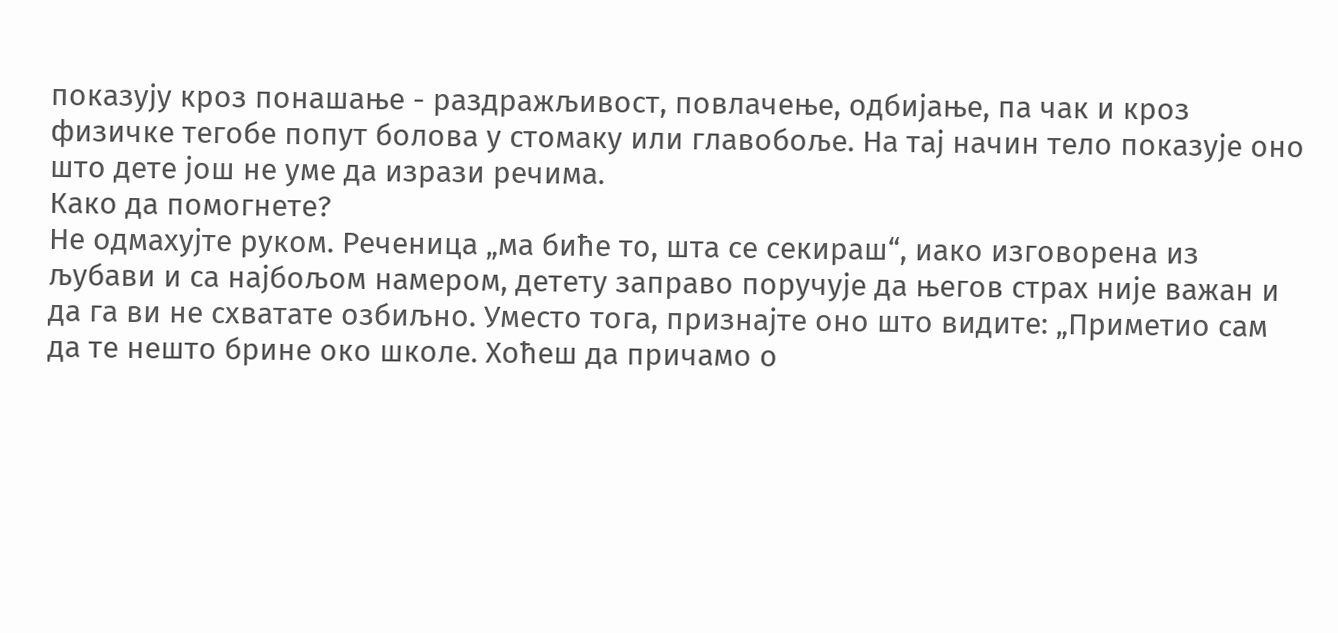показују кроз понашање - раздражљивост, повлачење, одбијање, па чак и кроз физичке тегобе попут болова у стомаку или главобоље. На тај начин тело показује оно што дете још не уме да изрази речима.
Како да помогнете?
Не одмахујте руком. Реченица „ма биће то, шта се секираш“, иако изговорена из љубави и са најбољом намером, детету заправо поручује да његов страх није важан и да га ви не схватате озбиљно. Уместо тога, признајте оно што видите: „Приметио сам да те нешто брине око школе. Хоћеш да причамо о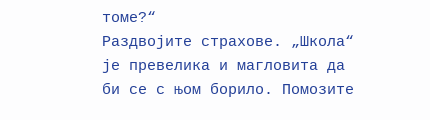томе?“
Раздвојите страхове. „Школа“ је превелика и магловита да би се с њом борило. Помозите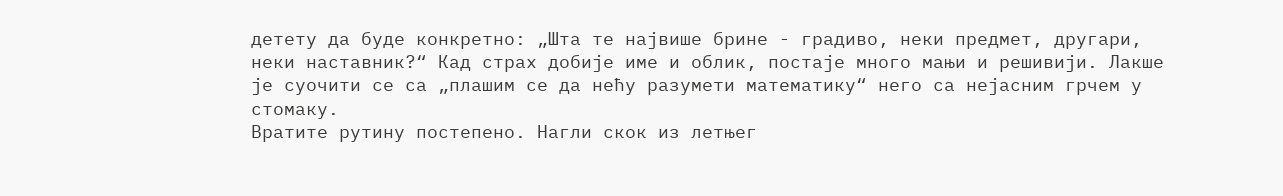детету да буде конкретно: „Шта те највише брине - градиво, неки предмет, другари, неки наставник?“ Кад страх добије име и облик, постаје много мањи и решивији. Лакше је суочити се са „плашим се да нећу разумети математику“ него са нејасним грчем у стомаку.
Вратите рутину постепено. Нагли скок из летњег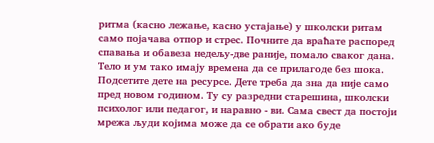ритма (касно лежање, касно устајање) у школски ритам само појачава отпор и стрес. Почните да враћате распоред спавања и обавеза недељу-две раније, помало сваког дана. Тело и ум тако имају времена да се прилагоде без шока.
Подсетите дете на ресурсе. Дете треба да зна да није само пред новом годином. Ту су разредни старешина, школски психолог или педагог, и наравно - ви. Сама свест да постоји мрежа људи којима може да се обрати ако буде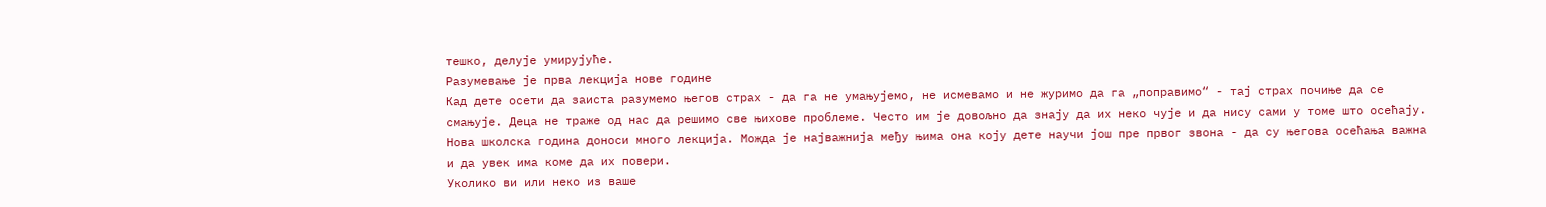тешко, делује умирујуће.
Разумевање је прва лекција нове године
Кад дете осети да заиста разумемо његов страх - да га не умањујемо, не исмевамо и не журимо да га „поправимо“ - тај страх почиње да се смањује. Деца не траже од нас да решимо све њихове проблеме. Често им је довољно да знају да их неко чује и да нису сами у томе што осећају.
Нова школска година доноси много лекција. Можда је најважнија међу њима она коју дете научи још пре првог звона - да су његова осећања важна и да увек има коме да их повери.
Уколико ви или неко из ваше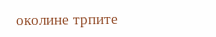околине трпите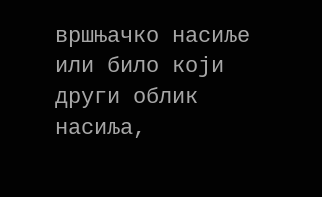вршњачко насиље или било који други облик насиља,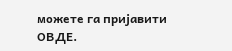можете га пријавити ОВДЕ.